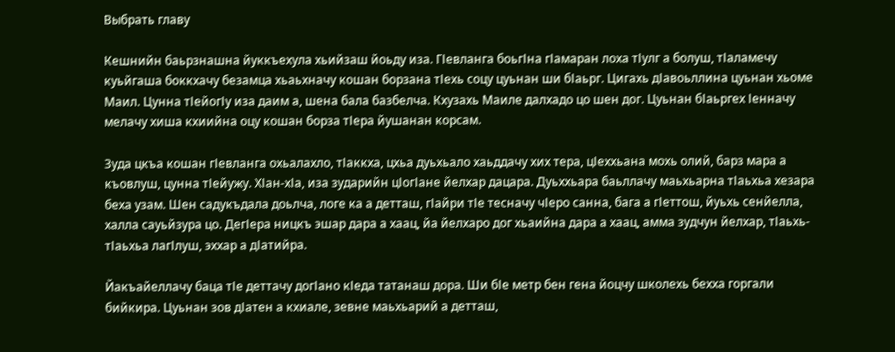Выбрать главу

Кешнийн баьрзнашна йуккъехула хьийзаш йоьду иза. ГІевланга боьгІна гІамаран лоха тІулг а болуш, тІаламечу куьйгаша боккхачу безамца хьаьхначу кошан борзана тІехь соцу цуьнан ши бІаьрг. Цигахь дІавоьллина цуьнан хьоме Маил. Цунна тІейогІу иза даим а, шена бала базбелча. Кхузахь Маиле далхадо цо шен дог. Цуьнан бІаьргех Іенначу мелачу хиша кхиийна оцу кошан борза тІера йушанан корсам.

Зуда цкъа кошан гІевланга охьалахло, тІаккха, цхьа дуьхьало хаьддачу хих тера, цІеххьана мохь олий, барз мара а къовлуш, цунна тІейужу. ХІан-хІа, иза зударийн цІогІане йелхар дацара. Дуьххьара баьллачу маьхьарна тІаьхьа хезара беха узам. Шен садукъдала доьлча, логе ка а детташ, гІайри тІе тесначу чІеро санна, бага а гІеттош, йуьхь сенйелла, халла сауьйзура цо. ДегІера ницкъ эшар дара а хаац, йа йелхаро дог хьаийна дара а хаац, амма зудчун йелхар, тІаьхь-тІаьхьа лагІлуш, эххар а дІатийра.

Йакъайеллачу баца тІе деттачу догІано кІеда татанаш дора. Ши бІе метр бен гена йоцчу школехь бехха горгали бийкира. Цуьнан зов дІатен а кхиале, зевне маьхьарий а детташ,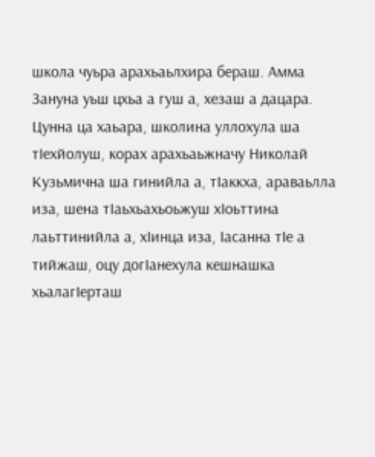школа чуьра арахьаьлхира бераш. Амма Зануна уьш цхьа а гуш а, хезаш а дацара. Цунна ца хаьара, школина уллохула ша тІехйолуш, корах арахьаьжначу Николай Кузьмична ша гинийла а, тІаккха, араваьлла иза, шена тІаьхьахьоьжуш хІоьттина лаьттинийла а, хІинца иза, Іасанна тІе а тийжаш, оцу догІанехула кешнашка хьалагІерташ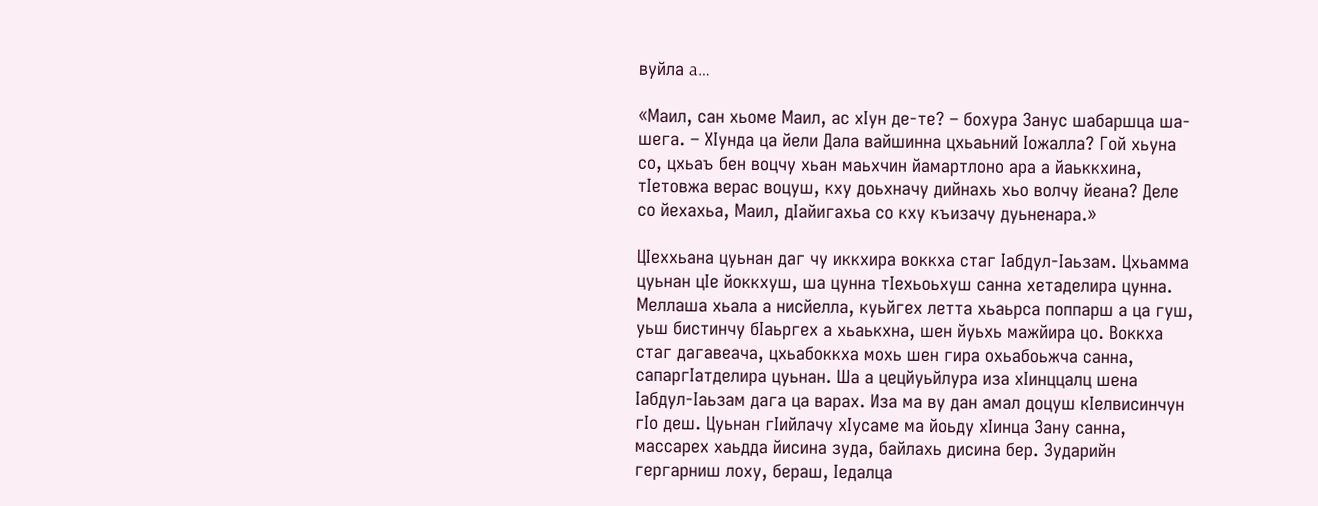вуйла a…

«Маил, сан хьоме Маил, ас хІун де-те? – бохура Занус шабаршца ша-шега. – ХІунда ца йели Дала вайшинна цхьаьний Іожалла? Гой хьуна со, цхьаъ бен воцчу хьан маьхчин йамартлоно ара а йаьккхина, тІетовжа верас воцуш, кху доьхначу дийнахь хьо волчу йеана? Деле со йехахьа, Маил, дІайигахьа со кху къизачу дуьненара.»

ЦІеххьана цуьнан даг чу иккхира воккха стаг Іабдул-Іаьзам. Цхьамма цуьнан цІе йоккхуш, ша цунна тІехьоьхуш санна хетаделира цунна. Меллаша хьала а нисйелла, куьйгех летта хьаьрса поппарш а ца гуш, уьш бистинчу бІаьргех а хьаькхна, шен йуьхь мажйира цо. Воккха стаг дагавеача, цхьабоккха мохь шен гира охьабоьжча санна, сапаргІатделира цуьнан. Ша а цецйуьйлура иза хІинццалц шена Іабдул-Іаьзам дага ца варах. Иза ма ву дан амал доцуш кІелвисинчун гІо деш. Цуьнан гІийлачу хІусаме ма йоьду хІинца Зану санна, массарех хаьдда йисина зуда, байлахь дисина бер. Зударийн гергарниш лоху, бераш, Іедалца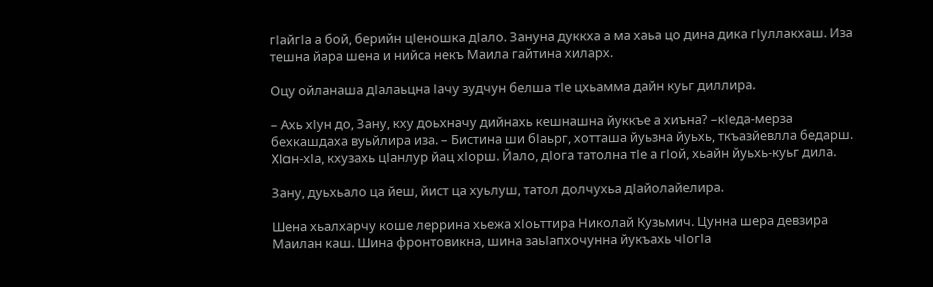гІайгІа а бой, берийн цІеношка дІало. Зануна дуккха а ма хаьа цо дина дика гІуллакхаш. Иза тешна йара шена и нийса некъ Маила гайтина хиларх.

Оцу ойланаша дІалаьцна Іачу зудчун белша тІе цхьамма дайн куьг диллира.

– Ахь хІун до, Зану, кху доьхначу дийнахь кешнашна йуккъе а хиъна? –кІеда-мерза бехкашдаха вуьйлира иза. – Бистина ши бІаьрг, хотташа йуьзна йуьхь, ткъазйевлла бедарш. XIaн-xІa, кхузахь цІанлур йац хІорш. Йало, дІога татолна тІе а гІой, хьайн йуьхь-куьг дила.

Зану, дуьхьало ца йеш, йист ца хуьлуш, татол долчухьа дІайолайелира.

Шена хьалхарчу коше леррина хьежа хІоьттира Николай Кузьмич. Цунна шера девзира Маилан каш. Шина фронтовикна, шина заьІапхочунна йукъахь чІогІа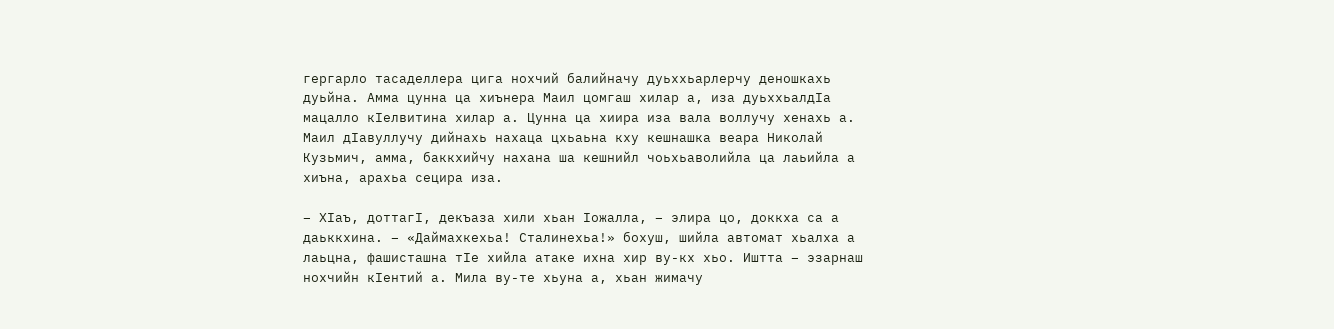гергарло тасаделлера цига нохчий балийначу дуьххьарлерчу деношкахь дуьйна. Амма цунна ца хиънера Маил цомгаш хилар а, иза дуьххьалдІа мацалло кІелвитина хилар а. Цунна ца хиира иза вала воллучу хенахь а. Маил дІавуллучу дийнахь нахаца цхьаьна кху кешнашка веара Николай Кузьмич, амма, баккхийчу нахана ша кешнийл чоьхьаволийла ца лаьийла а хиъна, арахьа сецира иза.

– ХІаъ, доттагІ, декъаза хили хьан Іожалла, – элира цо, доккха са а даьккхина. – «Даймахкехьа! Сталинехьа!» бохуш, шийла автомат хьалха а лаьцна, фашисташна тІе хийла атаке ихна хир ву-кх хьо. Иштта – эзарнаш нохчийн кІентий а. Мила ву-те хьуна а, хьан жимачу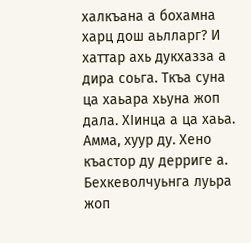халкъана а бохамна харц дош аьлларг? И хаттар ахь дукхазза а дира соьга. Ткъа суна ца хаьара хьуна жоп дала. ХІинца а ца хаьа. Амма, хуур ду. Хено къастор ду дерриге а. Бехкеволчуьнга луьра жоп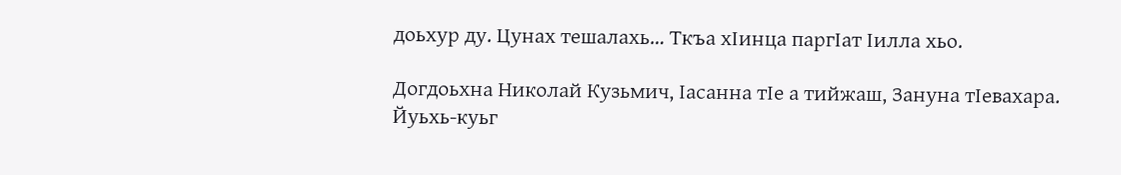доьхур ду. Цунах тешалахь… Ткъа хІинца паргІат Іилла хьо.

Догдоьхна Николай Кузьмич, Іасанна тІе а тийжаш, Зануна тІевахара. Йуьхь-куьг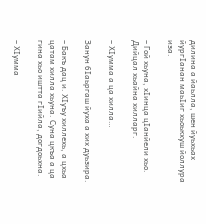дилина а йаьлла, шен йуьхьах йургІанан маьІиг хьоькхуш йоллура иза.

– Гой хьуна, хІинца цІанйели хьо. Дийцал хьайна хилларг.

– ХІумма а ца хилла…

Занун бІаьргаш йуха а хих дуьзира.

– Бакъ дац и. ХІуъу хиллехь, а цхьа цатам хилла хьуна. Суна цкъа а ца гина хьо иштта гІийла, догдоьхна.

– ХІумма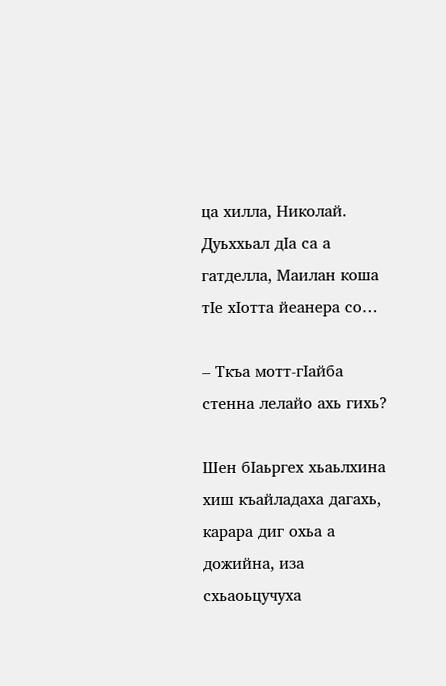ца хилла, Николай. Дуьххьал дІа са а гатделла, Маилан коша тІe хІотта йеанера со…

– Ткъа мотт-гІайба стенна лелайо ахь гихь?

Шен бІаьргех хьаьлхина хиш къайладаха дагахь, карара диг охьа а дожийна, иза схьаоьцучуха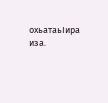охьатаьІира иза.